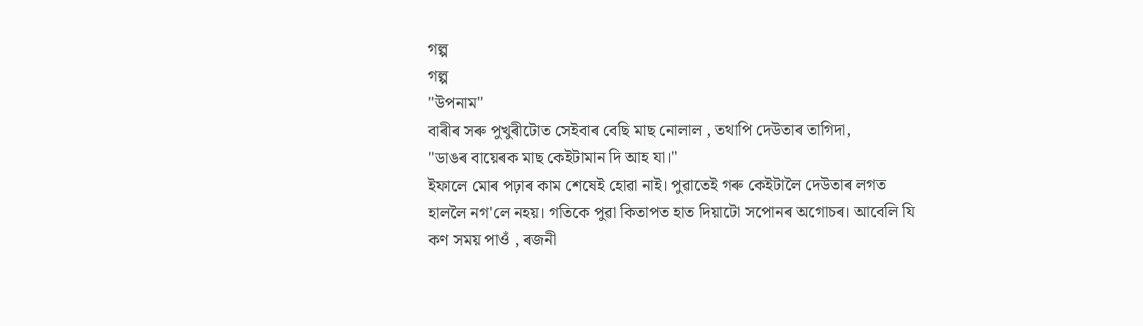গল্প
গল্প
"উপনাম"
বাৰীৰ সৰু পুখুৰীটোত সেইবাৰ বেছি মাছ নোলাল , তথাপি দেউতাৰ তাগিদা,
"ডাঙৰ বায়েৰক মাছ কেইটামান দি আহ যা।"
ইফালে মোৰ পঢ়াৰ কাম শেষেই হোৱা নাই। পুৱাতেই গৰু কেইটালৈ দেউতাৰ লগত হাললৈ নগ'লে নহয়। গতিকে পুৱা কিতাপত হাত দিয়াটো সপোনৰ অগোচৰ। আবেলি যি কণ সময় পাওঁ , ৰজনী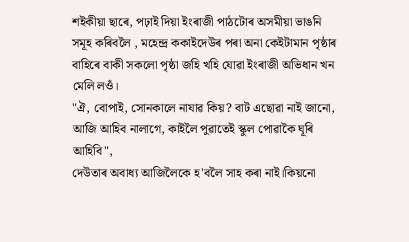শইকীয়া ছাৰে, পঢ়াই দিয়া ইংৰাজী পাঠটোৰ অসমীয়া ভাঙনি সমূহ কৰিবলৈ , মহেন্দ্ৰ ককাইদেউৰ পৰা অনা কেইটামান পৃষ্ঠাৰ বাহিৰে বাকী সকলো পৃষ্ঠা জহি খহি যোৱা ইংৰাজী অভিধান খন মেলি লওঁ।
"ঐ, বোপাই, সোনকালে নাযাৱ কিয়? বাট এছোৱা নাই জানো, আজি আহিব নালাগে, কাইলৈ পুৱাতেই স্কুল পোৱাকৈ ঘূৰি আহিবি",
দেউতাৰ অবাধ্য আজিলৈকে হ'বলৈ সাহ কৰা নাই।কিয়নো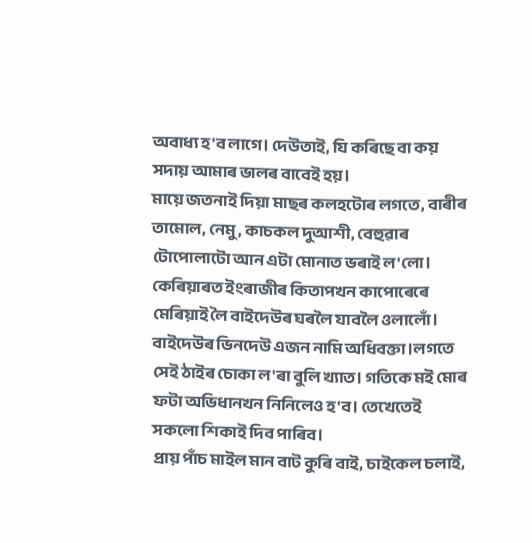অবাধ্য হ'ব লাগে। দেউতাই, যি কৰিছে বা কয় সদায় আমাৰ ভালৰ বাবেই হয়।
মায়ে জতনাই দিয়া মাছৰ কলহটোৰ লগতে, বাৰীৰ তামোল, নেমু, কাচকল দুআশী, বেহুৱাৰ টোপোলাটো আন এটা মোনাত ভৰাই ল'লো। কেৰিয়াৰত ইংৰাজীৰ কিতাপখন কাপোৰেৰে মেৰিয়াই লৈ বাইদেউৰ ঘৰলৈ যাবলৈ ওলালোঁ। বাইদেউৰ ভিনদেউ এজন নামি অধিবক্তা।লগতে সেই ঠাইৰ চোকা ল'ৰা বুলি খ্যাত। গতিকে মই মোৰ ফটা অভিধানখন নিনিলেও হ'ব। তেখেতেই সকলো শিকাই দিব পাৰিব।
প্ৰায় পাঁচ মাইল মান বাট কুৰি বাই, চাইকেল চলাই,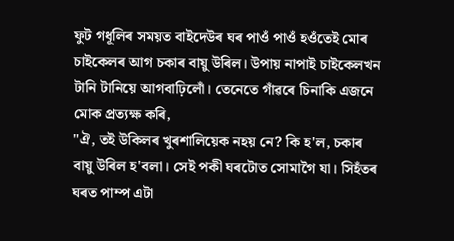ফুট গধূলিৰ সময়ত বাইদেউৰ ঘৰ পাওঁ পাওঁ হওঁতেই মোৰ চাইকেলৰ আগ চকাৰ বায়ু উৰিল। উপায় নাপাই চাইকেলখন টানি টানিয়ে আগবাঢ়িলোঁ। তেনেতে গাঁৱৰে চিনাকি এজনে মোক প্ৰত্যক্ষ কৰি,
"ঐ, তই উকিলৰ খুৰশালিয়েক নহয় নে? কি হ'ল, চকাৰ বায়ু উৰিল হ'বলা। সেই পকী ঘৰটোত সোমাগৈ যা। সিহঁতৰ ঘৰত পাম্প এটা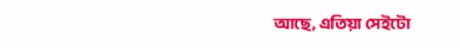আছে, এতিয়া সেইটো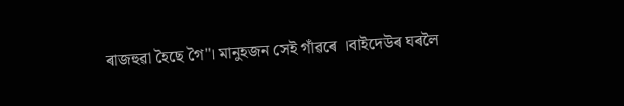ৰাজহুৱা হৈছে গৈ"। মানুহজন সেই গাঁৱৰে ।বাইদেউৰ ঘৰলৈ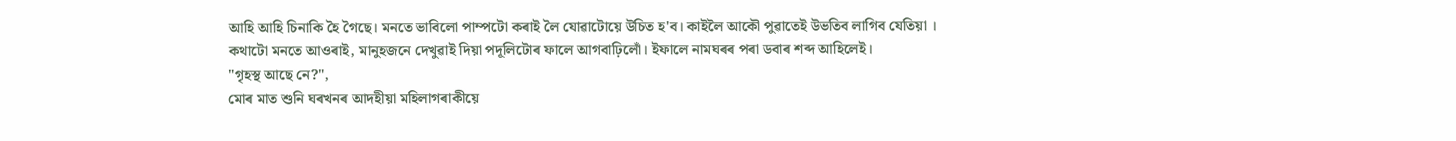আহি আহি চিনাকি হৈ গৈছে। মনতে ভাবিলো পাম্পটো কৰাই লৈ যোৱাটোয়ে উচিত হ'ব। কাইলৈ আকৌ পুৱাতেই উভতিব লাগিব যেতিয়া ।
কথাটো মনতে আওৰাই, মানুহজনে দেখুৱাই দিয়া পদূলিটোৰ ফালে আগবাঢ়িলোঁ। ইফালে নামঘৰৰ পৰা ডবাৰ শব্দ আহিলেই।
"গৃহস্থ আছে নে?",
মোৰ মাত শুনি ঘৰখনৰ আদহীয়া মহিলাগৰাকীয়ে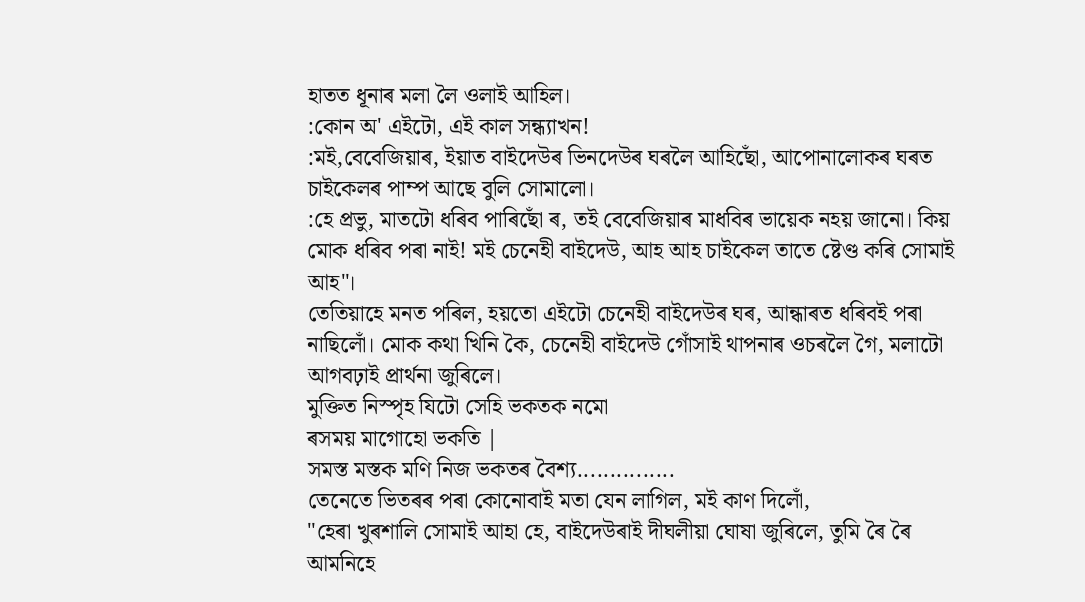হাতত ধূনাৰ মলা লৈ ওলাই আহিল।
:কোন অ' এইটো, এই কাল সন্ধ্যাখন!
:মই,বেবেজিয়াৰ, ইয়াত বাইদেউৰ ভিনদেউৰ ঘৰলৈ আহিছোঁ, আপোনালোকৰ ঘৰত চাইকেলৰ পাম্প আছে বুলি সোমালো।
:হে প্ৰভু, মাতটো ধৰিব পাৰিছোঁ ৰ, তই বেবেজিয়াৰ মাধবিৰ ভায়েক নহয় জানো। কিয় মোক ধৰিব পৰা নাই! মই চেনেহী বাইদেউ, আহ আহ চাইকেল তাতে ষ্টেণ্ড কৰি সোমাই আহ"।
তেতিয়াহে মনত পৰিল, হয়তো এইটো চেনেহী বাইদেউৰ ঘৰ, আন্ধাৰত ধৰিবই পৰা নাছিলোঁ। মোক কথা খিনি কৈ, চেনেহী বাইদেউ গোঁসাই থাপনাৰ ওচৰলৈ গৈ, মলাটো আগবঢ়াই প্ৰাৰ্থনা জুৰিলে।
মুক্তিত নিস্পৃহ যিটো সেহি ভকতক নমো
ৰসময় মাগোহো ভকতি |
সমস্ত মস্তক মণি নিজ ভকতৰ বৈশ্য...............
তেনেতে ভিতৰৰ পৰা কোনোবাই মতা যেন লাগিল, মই কাণ দিলোঁ,
"হেৰা খুৰশালি সোমাই আহা হে, বাইদেউৰাই দীঘলীয়া ঘোষা জুৰিলে, তুমি ৰৈ ৰৈ আমনিহে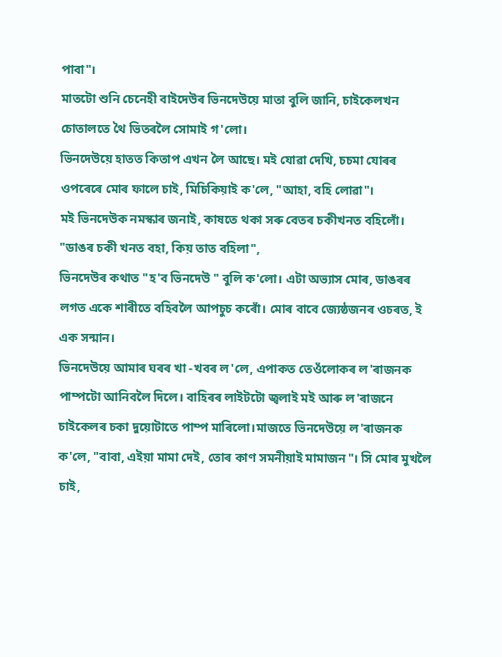পাবা"।
মাতটো শুনি চেনেহী বাইদেউৰ ভিনদেউয়ে মাতা বুলি জানি, চাইকেলখন চোতালতে থৈ ভিতৰলৈ সোমাই গ'লো।
ভিনদেউয়ে হাতত কিতাপ এখন লৈ আছে। মই যোৱা দেখি, চচমা যোৰৰ ওপৰেৰে মোৰ ফালে চাই, মিচিকিয়াই ক'লে, "আহা, বহি লোৱা"।
মই ভিনদেউক নমস্কাৰ জনাই, কাষতে থকা সৰু বেতৰ চকীখনত বহিলোঁ।
"ডাঙৰ চকী খনত বহা, কিয় তাত বহিলা",
ভিনদেউৰ কথাত "হ'ব ভিনদেউ " বুলি ক'লো। এটা অভ্যাস মোৰ, ডাঙৰৰ লগত একে শাৰীতে বহিবলৈ আপচুচ কৰোঁ। মোৰ বাবে জ্যেষ্ঠজনৰ ওচৰত, ই এক সন্মান।
ভিনদেউয়ে আমাৰ ঘৰৰ খা -খবৰ ল'লে, এপাকত তেওঁলোকৰ ল'ৰাজনক পাম্পটো আনিবলৈ দিলে। বাহিৰৰ লাইটটো জ্বলাই মই আৰু ল'ৰাজনে চাইকেলৰ চকা দুয়োটাতে পাম্প মাৰিলো।মাজতে ভিনদেউয়ে ল'ৰাজনক ক'লে, "বাবা, এইয়া মামা দেই, তোৰ কাণ সমনীয়াই মামাজন"। সি মোৰ মুখলৈ চাই,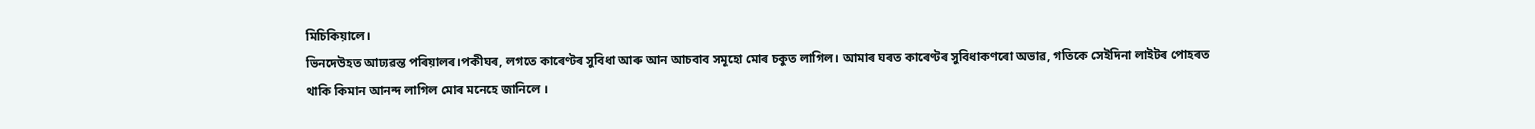মিচিকিয়ালে।
ভিনদেউহত আঢ্যৱন্ত পৰিয়ালৰ।পকীঘৰ, লগতে কাৰেণ্টৰ সুবিধা আৰু আন আচবাব সমূহো মোৰ চকুত লাগিল। আমাৰ ঘৰত কাৰেণ্টৰ সুবিধাকণৰো অভাৱ, গতিকে সেইদিনা লাইটৰ পোহৰত থাকি কিমান আনন্দ লাগিল মোৰ মনেহে জানিলে ।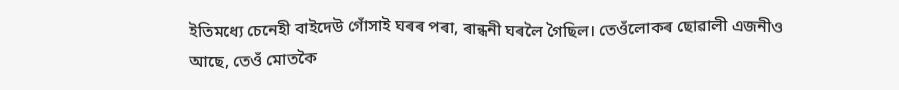ইতিমধ্যে চেনেহী বাইদেউ গোঁসাই ঘৰৰ পৰা, ৰান্ধনী ঘৰলৈ গৈছিল। তেওঁলোকৰ ছোৱালী এজনীও আছে, তেওঁ মোতকৈ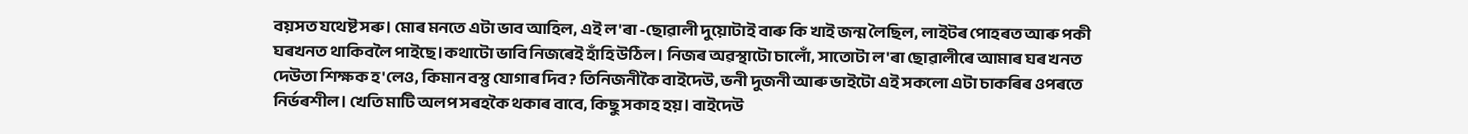বয়সত যথেষ্ট সৰু। মোৰ মনতে এটা ভাব আহিল, এই ল'ৰা -ছোৱালী দুয়োটাই বাৰু কি খাই জন্ম লৈছিল, লাইটৰ পোহৰত আৰু পকী ঘৰখনত থাকিবলৈ পাইছে।কথাটো ভাবি নিজৰেই হাঁহি উঠিল। নিজৰ অৱস্থাটো চালোঁ, সাতোটা ল'ৰা ছোৱালীৰে আমাৰ ঘৰ খনত দেউতা শিক্ষক হ'লেও, কিমান বস্তু যোগাৰ দিব? তিনিজনীকৈ বাইদেউ, ভনী দুজনী আৰু ভাইটো এই সকলো এটা চাকৰিৰ ওপৰতে নিৰ্ভৰশীল। খেতি মাটি অলপ সৰহকৈ থকাৰ বাবে, কিছু সকাহ হয়। বাইদেউ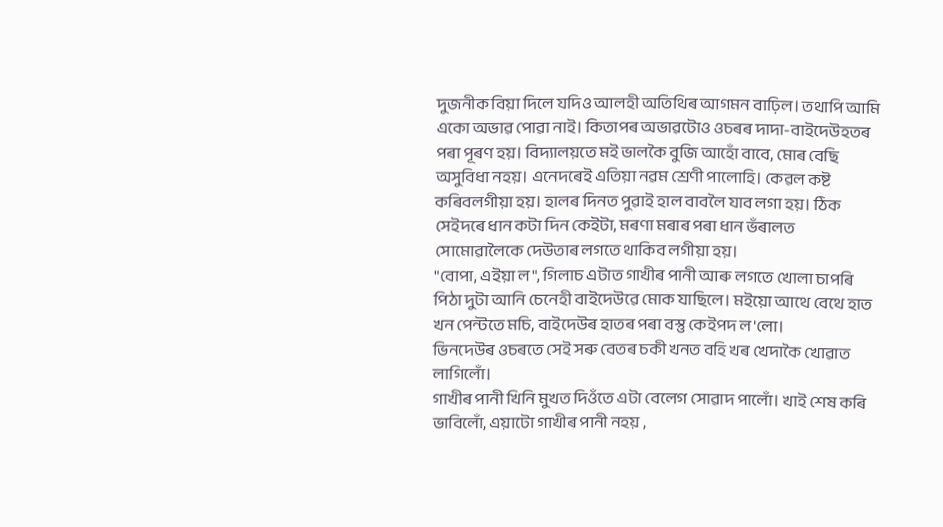দুজনীক বিয়া দিলে যদিও আলহী অতিথিৰ আগমন বাঢ়িল। তথাপি আমি একো অভাৱ পোৱা নাই। কিতাপৰ অভাৱটোও ওচৰৰ দাদা-বাইদেউহতৰ পৰা পূৰণ হয়। বিদ্যালয়তে মই ভালকৈ বুজি আহোঁ বাবে, মোৰ বেছি অসুবিধা নহয়। এনেদৰেই এতিয়া নৱম শ্ৰেণী পালোহি। কেৱল কষ্ট কৰিবলগীয়া হয়। হালৰ দিনত পুৱাই হাল বাবলৈ যাব লগা হয়। ঠিক সেইদৰে ধান কটা দিন কেইটা, মৰণা মৰাৰ পৰা ধান ভঁৰালত সোমোৱালৈকে দেউতাৰ লগতে থাকিব লগীয়া হয়।
"বোপা, এইয়া ল", গিলাচ এটাত গাখীৰ পানী আৰু লগতে খোলা চাপৰি পিঠা দুটা আনি চেনেহী বাইদেউৱে মোক যাছিলে। মইয়ো আথে বেথে হাত খন পেন্টতে মচি, বাইদেউৰ হাতৰ পৰা বস্তু কেইপদ ল'লো।
ভিনদেউৰ ওচৰতে সেই সৰু বেতৰ চকী খনত বহি খৰ খেদাকৈ খোৱাত লাগিলোঁ।
গাখীৰ পানী খিনি মুখত দিওঁতে এটা বেলেগ সোৱাদ পালোঁ। খাই শেষ কৰি ভাবিলোঁ, এয়াটো গাখীৰ পানী নহয় ,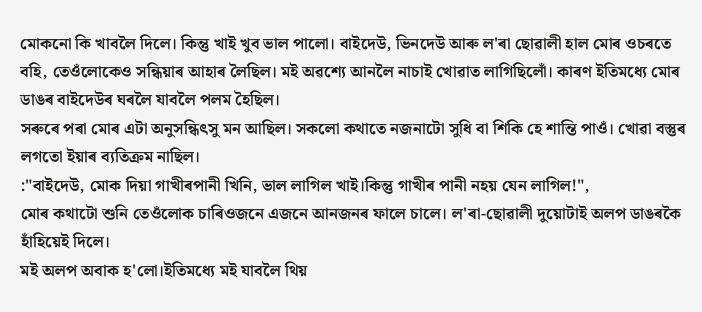মোকনো কি খাবলৈ দিলে। কিন্তু খাই খুব ভাল পালো। বাইদেউ, ভিনদেউ আৰু ল'ৰা ছোৱালী হাল মোৰ ওচৰতে বহি, তেওঁলোকেও সন্ধিয়াৰ আহাৰ লৈছিল। মই অৱশ্যে আনলৈ নাচাই খোৱাত লাগিছিলোঁ। কাৰণ ইতিমধ্যে মোৰ ডাঙৰ বাইদেউৰ ঘৰলৈ যাবলৈ পলম হৈছিল।
সৰুৰে পৰা মোৰ এটা অনুসন্ধিৎসু মন আছিল। সকলো কথাতে নজনাটো সুধি বা শিকি হে শান্তি পাওঁ। খোৱা বস্তুৰ লগতো ইয়াৰ ব্যতিক্ৰম নাছিল।
:"বাইদেউ, মোক দিয়া গাখীৰপানী খিনি, ভাল লাগিল খাই।কিন্তু গাখীৰ পানী নহয় যেন লাগিল!",
মোৰ কথাটো শুনি তেওঁলোক চাৰিওজনে এজনে আনজনৰ ফালে চালে। ল'ৰা-ছোৱালী দুয়োটাই অলপ ডাঙৰকৈ হাঁহিয়েই দিলে।
মই অলপ অবাক হ'লো।ইতিমধ্যে মই যাবলৈ থিয়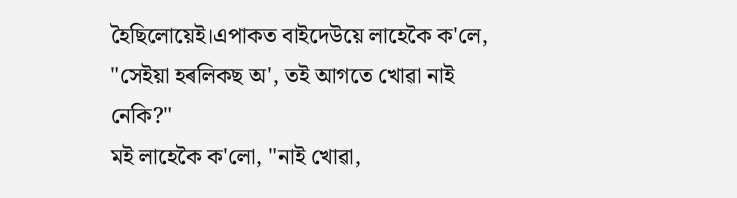হৈছিলোয়েই।এপাকত বাইদেউয়ে লাহেকৈ ক'লে, "সেইয়া হৰলিকছ অ', তই আগতে খোৱা নাই নেকি?"
মই লাহেকৈ ক'লো, "নাই খোৱা,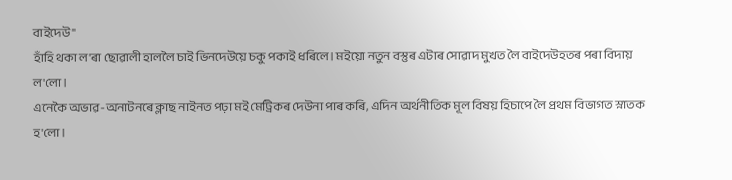বাইদেউ"
হাঁহি থকা ল'ৰা ছোৱালী হাললৈ চাই ভিনদেউয়ে চকু পকাই ধৰিলে। মইয়ো নতুন বস্তুৰ এটাৰ সোৱাদ মুখত লৈ বাইদেউহতৰ পৰা বিদায় ল'লো।
এনেকৈ অভাৱ-অনাটনৰে ক্লাছ নাইনত পঢ়া মই মেট্ৰিকৰ দেউনা পাৰ কৰি, এদিন অৰ্থনীতিক মূল বিষয় হিচাপে লৈ প্ৰথম বিভাগত স্নাতক হ'লো।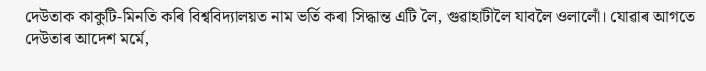দেউতাক কাকুটি-মিনতি কৰি বিশ্ববিদ্যালয়ত নাম ভৰ্তি কৰা সিদ্ধান্ত এটি লৈ, গুৱাহাটীলৈ যাবলৈ ওলালোঁ। যোৱাৰ আগতে দেউতাৰ আদেশ মৰ্মে,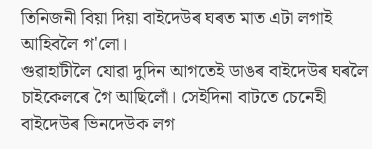তিনিজনী বিয়া দিয়া বাইদেউৰ ঘৰত মাত এটা লগাই আহিবলৈ গ'লো।
গুৱাহাটীলৈ যোৱা দুদিন আগতেই ডাঙৰ বাইদেউৰ ঘৰলৈ চাইকেলৰে গৈ আছিলোঁ। সেইদিনা বাটতে চেনেহী বাইদেউৰ ভিনদেউক লগ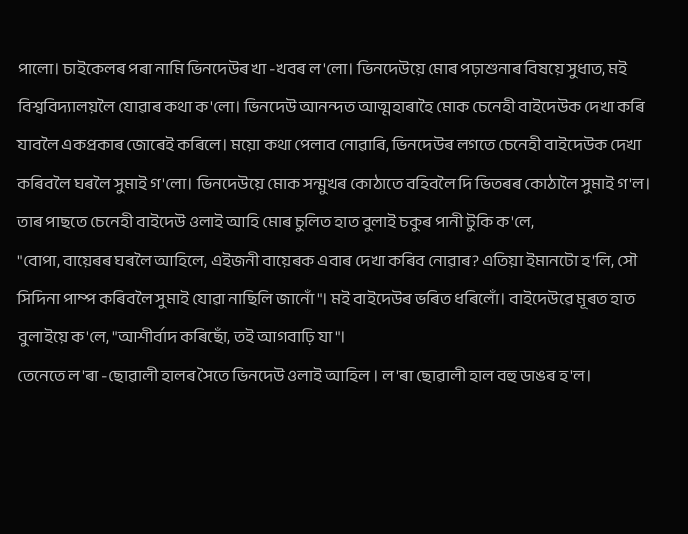পালো। চাইকেলৰ পৰা নামি ভিনদেউৰ খা -খবৰ ল'লো। ভিনদেউয়ে মোৰ পঢ়াশুনাৰ বিষয়ে সুধাত, মই বিশ্ববিদ্যালয়লৈ যোৱাৰ কথা ক'লো। ভিনদেউ আনন্দত আত্মহাৰাহৈ মোক চেনেহী বাইদেউক দেখা কৰি যাবলৈ একপ্ৰকাৰ জোৰেই কৰিলে। ময়ো কথা পেলাব নোৱাৰি, ভিনদেউৰ লগতে চেনেহী বাইদেউক দেখা কৰিবলৈ ঘৰলৈ সুমাই গ'লো। ভিনদেউয়ে মোক সন্মুখৰ কোঠাতে বহিবলৈ দি ভিতৰৰ কোঠালৈ সুমাই গ'ল। তাৰ পাছতে চেনেহী বাইদেউ ওলাই আহি মোৰ চুলিত হাত বুলাই চকুৰ পানী টুকি ক'লে,
"বোপা, বায়েৰৰ ঘৰলৈ আহিলে, এইজনী বায়েৰক এবাৰ দেখা কৰিব নোৱাৰ? এতিয়া ইমানটো হ'লি, সৌ সিদিনা পাম্প কৰিবলৈ সুমাই যোৱা নাছিলি জানোঁ "। মই বাইদেউৰ ভৰিত ধৰিলোঁ। বাইদেউৱে মূৰত হাত বুলাইয়ে ক'লে, "আশীৰ্বাদ কৰিছোঁ, তই আগবাঢ়ি যা"।
তেনেতে ল'ৰা -ছোৱালী হালৰ সৈতে ভিনদেউ ওলাই আহিল । ল'ৰা ছোৱালী হাল বহু ডাঙৰ হ'ল।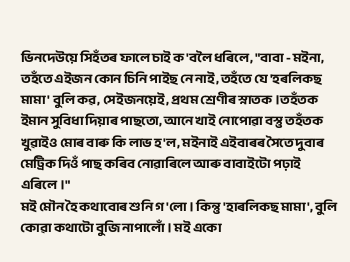ভিনদেউয়ে সিহঁতৰ ফালে চাই ক'বলৈ ধৰিলে, "বাবা - মইনা, তহঁতে এইজন কোন চিনি পাইছ নে নাই, তহঁতে যে 'হৰলিকছ মামা' বুলি কৱ, সেইজনয়েই, প্ৰথম শ্ৰেণীৰ স্নাতক।তহঁতক ইমান সুবিধা দিয়াৰ পাছতো, আনে খাই নোপোৱা বস্তু তহঁতক খুৱাইও মোৰ বাৰু কি লাভ হ'ল, মইনাই এইবাৰৰ সৈতে দুবাৰ মেট্ৰিক দিওঁ পাছ কৰিব নোৱাৰিলে আৰু বাবাইটো পঢ়াই এৰিলে।"
মই মৌন হৈ কথাবোৰ শুনি গ'লো । কিন্তু 'হাৰলিকছ মামা', বুলি কোৱা কথাটো বুজি নাপালোঁ। মই একো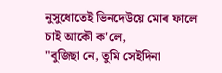নুসুধোতেই ভিনদেউয়ে মোৰ ফালে চাই আকৌ ক'লে,
"বুজিছা নে, তুমি সেইদিনা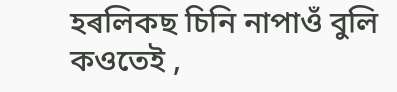হৰলিকছ চিনি নাপাওঁ বুলি কওতেই ,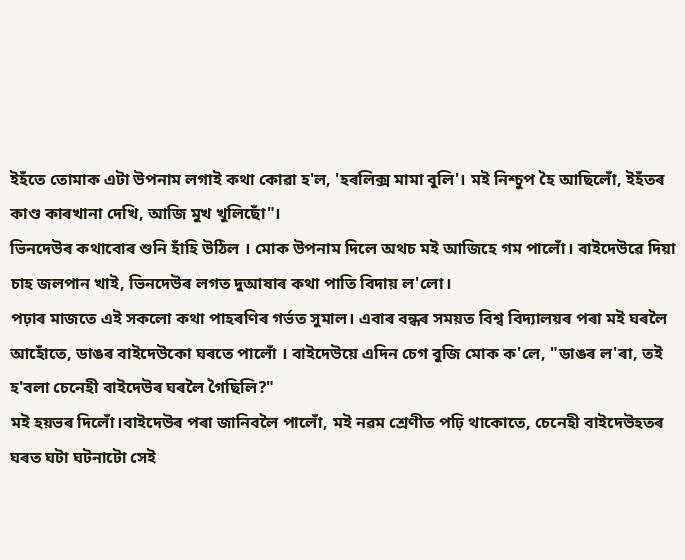ইহঁতে তোমাক এটা উপনাম লগাই কথা কোৱা হ'ল, 'হৰলিক্স মামা বুলি'। মই নিশ্চুপ হৈ আছিলোঁ, ইহঁতৰ কাণ্ড কাৰখানা দেখি, আজি মুখ খুলিছোঁ"।
ভিনদেউৰ কথাবোৰ শুনি হাঁহি উঠিল । মোক উপনাম দিলে অথচ মই আজিহে গম পালোঁ। বাইদেউৱে দিয়া চাহ জলপান খাই, ভিনদেউৰ লগত দুআষাৰ কথা পাতি বিদায় ল'লো।
পঢ়াৰ মাজতে এই সকলো কথা পাহৰণিৰ গৰ্ভত সুমাল। এবাৰ বন্ধৰ সময়ত বিশ্ব বিদ্যালয়ৰ পৰা মই ঘৰলৈ আহোঁতে, ডাঙৰ বাইদেউকো ঘৰতে পালোঁ । বাইদেউয়ে এদিন চেগ বুজি মোক ক'লে, "ডাঙৰ ল'ৰা, তই হ'বলা চেনেহী বাইদেউৰ ঘৰলৈ গৈছিলি?"
মই হয়ভৰ দিলোঁ।বাইদেউৰ পৰা জানিবলৈ পালোঁ, মই নৱম শ্ৰেণীত পঢ়ি থাকোতে, চেনেহী বাইদেউহতৰ ঘৰত ঘটা ঘটনাটো সেই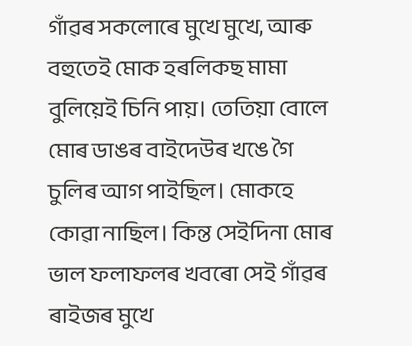গাঁৱৰ সকলোৰে মুখে মুখে, আৰু বহুতেই মোক হৰলিকছ মামা বুলিয়েই চিনি পায়। তেতিয়া বোলে মোৰ ডাঙৰ বাইদেউৰ খঙে গৈ চুলিৰ আগ পাইছিল। মোকহে কোৱা নাছিল। কিন্ত সেইদিনা মোৰ ভাল ফলাফলৰ খবৰো সেই গাঁৱৰ ৰাইজৰ মুখে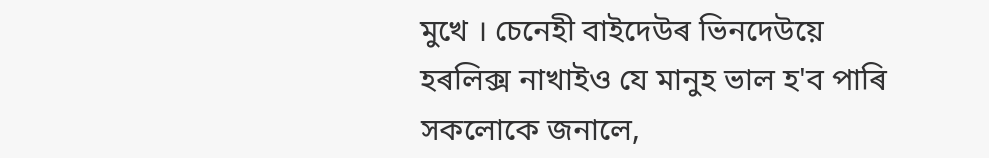মুখে । চেনেহী বাইদেউৰ ভিনদেউয়ে হৰলিক্স নাখাইও যে মানুহ ভাল হ'ব পাৰি সকলোকে জনালে,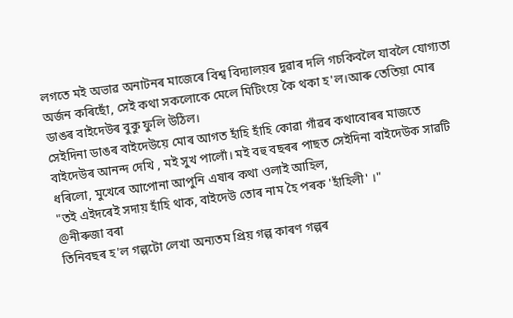লগতে মই অভাৱ অনাটনৰ মাজেৰে বিশ্ব বিদ্যালয়ৰ দুৱাৰ দলি গচকিবলৈ যাবলৈ যোগ্যতা অৰ্জন কৰিছোঁ, সেই কথা সকলোকে মেলে মিটিংয়ে কৈ থকা হ'ল।আৰু তেতিয়া মোৰ ডাঙৰ বাইদেউৰ বুকু ফুলি উঠিল।
সেইদিনা ডাঙৰ বাইদেউয়ে মোৰ আগত হাঁহি হাঁহি কোৱা গাঁৱৰ কথাবোৰৰ মাজতে বাইদেউৰ আনন্দ দেখি , মই সুখ পালোঁ। মই বহু বছৰৰ পাছত সেইদিনা বাইদেউক সাৱটি ধৰিলো, মুখেৰে আপোনা আপুনি এষাৰ কথা ওলাই আহিল,
"তই এইদৰেই সদায় হাঁহি থাক, বাইদেউ তোৰ নাম হৈ পৰক 'হাঁহিলী' ।"
@নীৰুজা বৰা
তিনিবছৰ হ'ল গল্পটো লেখা অন্যতম প্রিয় গল্প কাৰণ গল্পৰ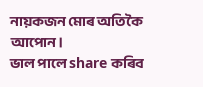নায়কজন মোৰ অতিকৈ আপোন।
ভাল পালে share কৰিব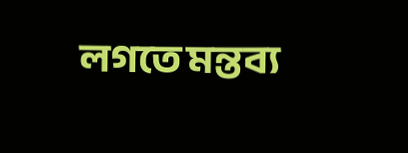লগতে মন্তব্য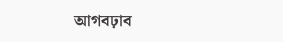আগবঢ়াব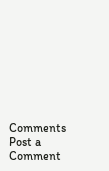Comments
Post a Comment